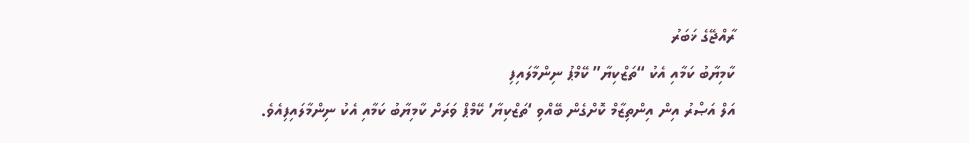ރާއްޖޭގެ ޚަބަރު
ކާމިޔާބު ކަމާއި އެކު “ތަޒްކިޔާ” ކޭމްޕު ނިންމާލައިފި
އަލް އަޞްރު އިން އިންތިޒާމް ކޮށްގެން ބޭއްވި ‘ތަޒްކިޔާ’ ކޭމްޕް ވަރަށް ކާމިޔާބު ކަމާއި އެކު ނިންމާލައިފިއެވެ.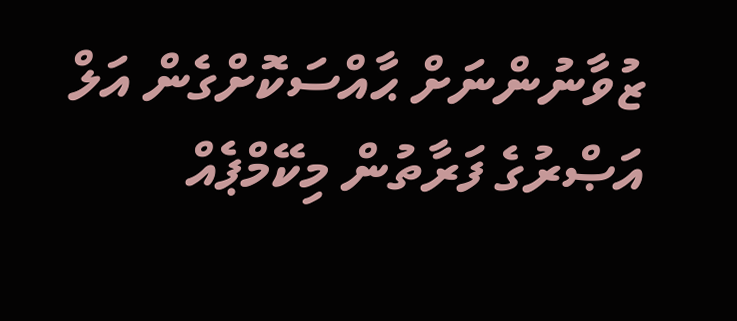ޒުވާނުންނަށް ޙާއްސަކޮށްގެން އަލް އަޞްރުގެ ފަރާތުން މިކޭމްޕެއް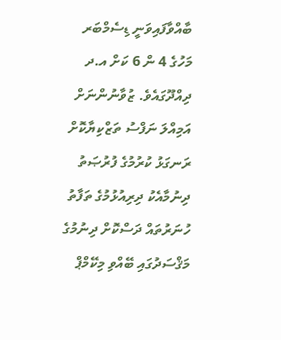ބާއްވާފައިވަނީ ޑިސެމްބަރ މަހުގެ 4 ން 6 ކަށް އ.ދ ދިއްދޫގައެވެ. ޒުވާނުންނަށް އަމިއްލަ ނަފްސު ތަޒްކިޔާކޮށް ރަނގަޅު ކުރުމުގެ ފުރުޞަތު ދިނުމާއެކު ދިރިއުޅުމުގެ ތަފާތު ހުނަރުތައް ދަސްކޮށް ދިނުމުގެ މަޤްސަދުގައި ބޭއްވި މިކޭމްޕް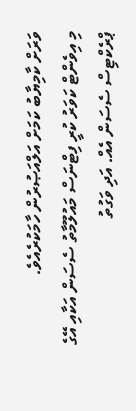ވަރަށް ކާމިޔާބު ކަމަށް އަލްއަޞުރުން ހާމަކުރެއެވެ.
މި އިވެންޓް ކަވަރު ކުރީ ފިޓްނަސް މައުލޫމާތު ސެސަން އަކާއި އޭގެ ޕްރެކްޓިސް ސެސަން އެއް. އަދި ވަގުތު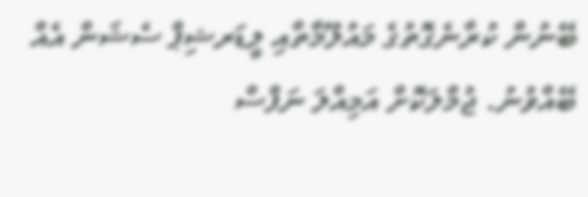ބޭނުން ކުރާނެގޮތުގެ މައުލޫމާތާއި ލީޑަރޝިޕް ސެޝަން އެއް ބޭއްވުނު. ޖުމްލަކޮށް އަމިއްލަ ނަފްސް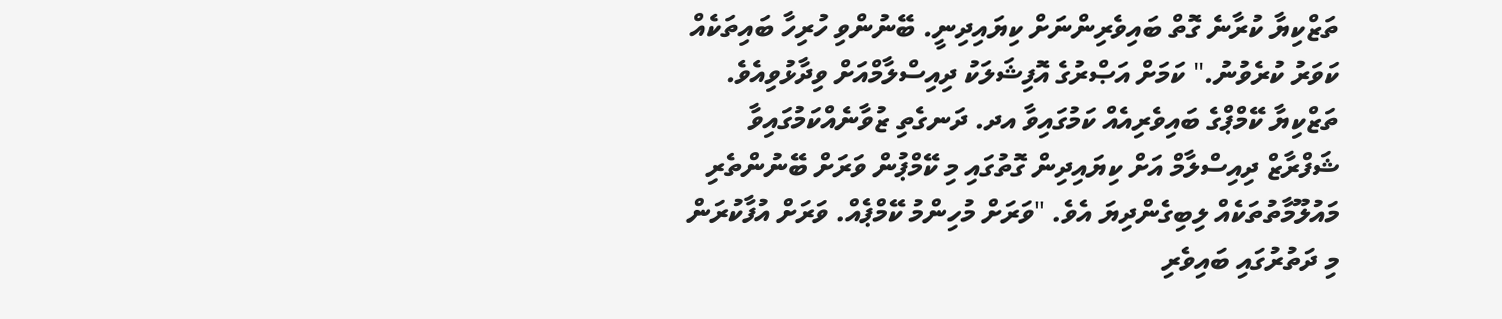ތަޒްކިޔާ ކުރާނެ ގޮތް ބައިވެރިންނަށް ކިޔައިދިނީ. ބޭނުންވި ހުރިހާ ބައިތަކެއް ކަވަރު ކުރެވުނު." ކަމަށް އަޞްރުގެ އޮފިޝަލަކު ދިއިސްލާމްއަށް ވިދާޅުވިއެވެ.
ތަޒްކިޔާ ކޭމްޕްގެ ބައިވެރިއެއް ކަމުގައިވާ އދ. ދަނގެތި ޒުވާނެއްކަމުގައިވާ ޝަފްރާޒް ދިއިސްލާމް އަށް ކިޔައިދިން ގޮތުގައި މި ކޭމްޕުން ވަރަށް ބޭނުންތެރި މައުލޫމާތުތަކެއް ލިބިގެންދިޔަ އެވެ. "ވަރަށް މުހިންމު ކޭމްޕެއް. ވަރަށް އުފާކުރަން މި ދަތުރުގައި ބައިވެރި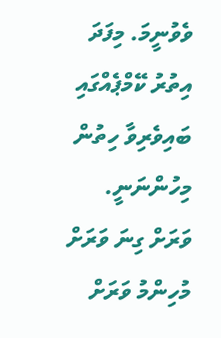ވެވުނީމަ. މިފަދަ އިތުރު ކޭމްޕެއްގައި ބައިވެރިވާ ހިތުން މިހުންނަނީ. ވަރަށް ގިނަ ވަރަށް މުހިންމު ވަރަށް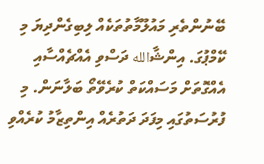ބޭނުންތެރި މައުލޫމާތުތަކެއް ލިބިގެންދިޔަ މި ކޭމްޕުގަ. އިންޝާالله ދަސްވި އެއްޗެއްސާއި އެއްގޮތަށް މަސައްކަތް ކުރެވޭތޯ ބަލާނަން. މި ފުރުސަތުގައި މިފަދަ ދަތުރެއް އިންތިޒާމު ކުރެއްވި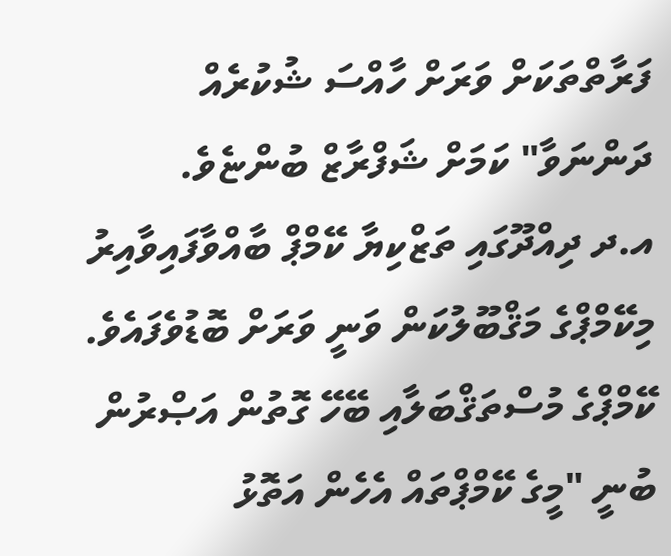ފަރާތްތަކަށް ވަރަށް ހާއްސަ ޝުކުރެއް ދަންނަވާ" ކަމަށް ޝަފްރާޒް ބުންޏެވެ.
އ.ދ ދިއްދޫގައި ތަޒްކިޔާ ކޭމްޕް ބާއްވާފައިވާއިރު މިކޭމްޕްގެ މަޤްބޫލުކަން ވަނީ ވަރަށް ބޮޑުވެފައެވެ. ކޭމްޕްގެ މުސްތަޤްބަލާއި ބޭހޭ ގޮތުން އަޞްރުން ބުނީ "މީގެ ކޭމްޕްތައް އެހެން އަތޮޅު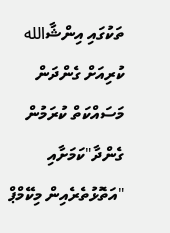ތަކުގައި އިންޝާالله ކުރިއަށް ގެންދަން މަސައްކަތް ކުރަމުން ގެންދާ"ކަމަށާއި "އަތޮޅުތެރެއިން މިކޭމްޕް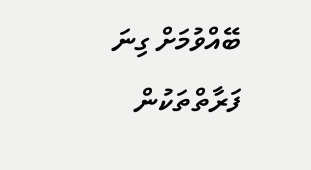ބޭއްވުމަށް ގިނަ ފަރާތްތަކުން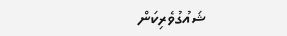ޝައުގުވެރިކަން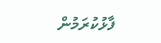ފާޅުކުރަމުން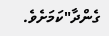ގެންދާ"ކަމަށެވެ.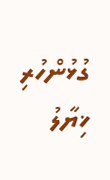ގުޅުންހުރި
ޚިޔާލު